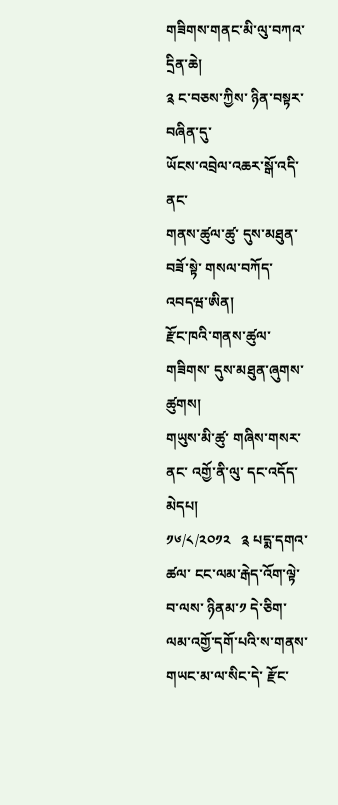གཟིགས་གནང་མི་ལུ་བཀའ་དྲིན་ཆེ།
༉ ང་བཅས་ཀྱིས་ ཉིན་བསྟར་བཞིན་དུ་
ཡོངས་འབྲེལ་འཆར་སྒོ་འདི་ནང་
གནས་ཚུལ་ཚུ་ དུས་མཐུན་བཟོ་སྟེ་ གསལ་བཀོད་འབདཝ་ཨིན།
རྫོང་ཁའི་གནས་ཚུལ་གཟིགས་ དུས་མཐུན་ཞུགས་ཚུགས།
གཡུས་མི་ཚུ་ གཞིས་གསར་ནང་ འགྱོ་ནི་ལུ་ དང་འདོད་མེདཔ།
༡༦/༨/༢༠༡༢   ༉ པདྨ་དགའ་ཚལ་ ངང་ལམ་རྒེད་འོག་ལྟེ་བ་ལས་ ཉིནམ་༡ དེ་ཅིག་ ལམ་འགྱོ་དགོ་པའི་ས་གནས་ གཡང་མ་ལ་སིང་དེ་ རྫོང་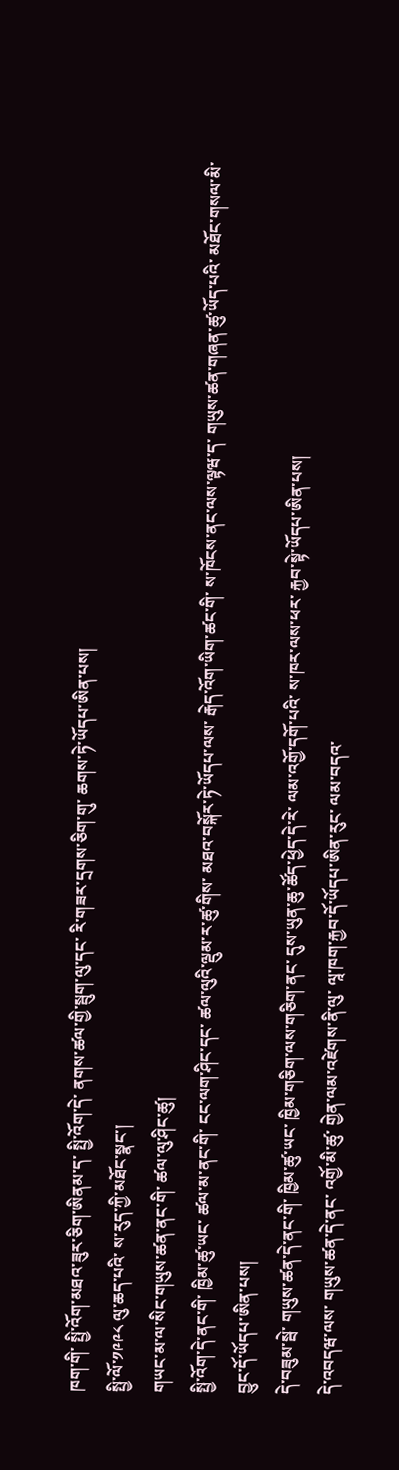ཁག་གི་ སྤྱི་འོག་མཐའ་ཟུར་ཅིག་ཨིནམ་ད་ སྤྱི་འོག་དེ་ ནགས་ཚལ་གྱི་སྦུག་ལུ་དང་ རི་གཟར་དྲགས་ཅིག་གུ་ ཆགས་ཏེ་ཡོདཔ་ཨིན་པས།
སྤྱི་ལོ་༡༩༩༨ ལུ་ཆད་པའི་ ས་རུད་ཀྱི་མཐོང་སྣང་།
གཡང་མ་ལ་སིང་གཡུས་ཚན་ནང་གི་ ཚལ་ལུ་ཤིང་ཚུ།
སྤྱི་འོག་དེ་ནང་གི་ ཁྱིམ་ཚུ་ཡང་ ཚལ་མ་ནང་གི་ ངང་ལག་ཤིང་དང་ ཚལ་ལུའི་ལྡུམ་ར་ཚུ་གིས་ མཐའ་བསྐོར་ཏེ་ཡོདཔ་ལས་ རྒེད་འོག་ཡིག་ཚང་གི་ ས་ཁོངས་ནང་ལས་ལྟཝ་ད་ གཡུས་ཚན་གཞན་ཚུ་ཡོད་པའི་ མཐོང་གསལ་མི་བྱུང་དོ་ཡོདཔ་ཨིན་པས།
དེ་བཟུམ་སྦེ་ གཡུས་ཚན་དེ་ནང་གི་ ཁྱིམ་ཚུ་ཡང་ ཁྱིམ་གཅིག་ལས་གཅིག་ནང་ དུས་ཡུན་ཆུ་ཚོད་ཕྱེད་དེ་རེ་ ལམ་འགྱོ་དགོ་པའི་ ས་ཁར་ལས་ཕར་ རྐྱབ་སྟེ་ཡོདཔ་ཨིན་པས།
དེ་འབདཝ་ལས་ གཡུས་ཚན་དེ་ནང་ འགྱོ་མི་ཚུ་ གྱེན་ལམ་འཛེགས་ནི་ལུ་ ལཱ་ཁག་རྐྱབ་དོ་ཡོདཔ་ཨིན་རུང་ ལམ་བདའ་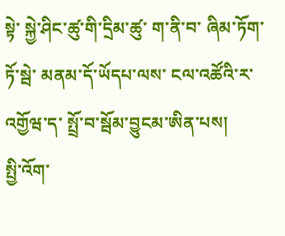སྟེ་ སྐྱེ་ཤིང་ཚུ་གི་དྲིམ་ཚུ་ ག་ནི་བ་ ཞིམ་ཏོག་ཏོ་སྦེ་ མནམ་དོ་ཡོདཔ་ལས་ ངལ་འཚོའི་ར་འགྱོཝ་ད་ སྤྲོ་བ་སྦོམ་བྱུངམ་ཨིན་པས།
སྤྱི་འོག་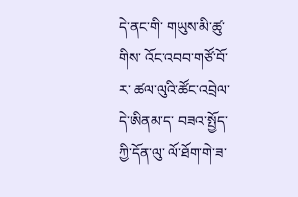དེ་ནང་གི་ གཡུས་མི་ཚུ་གིས་ འོང་འབབ་གཙོ་བོ་ར་ ཚལ་ལུའི་ཚོང་འབྲེལ་དེ་ཨིནམ་ད་ བཟའ་སྤྱོད་ཀྱི་དོན་ལུ་ ལོ་ཐོག་གེ་ཟ་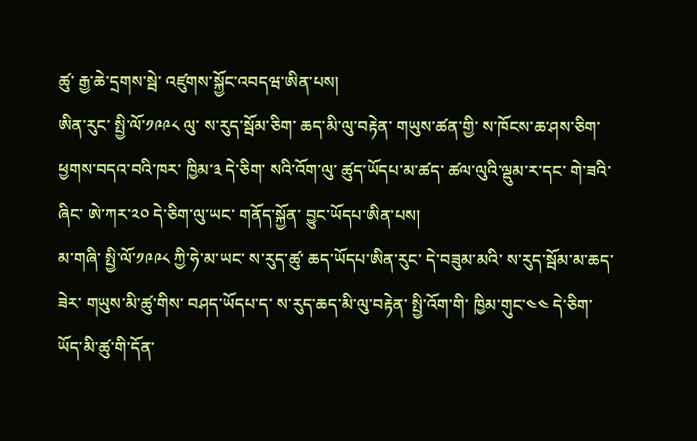ཚུ་ རྒྱ་ཆེ་དྲགས་སྦེ་ འཛུགས་སྐྱོང་འབདཝ་ཨིན་པས།
ཨིན་རུང་ སྤྱི་ལོ་༡༩༩༨ ལུ་ ས་རུད་སྦོམ་ཅིག་ ཆད་མི་ལུ་བརྟེན་ གཡུས་ཚན་གྱི་ ས་ཁོངས་ཆ་ཤས་ཅིག་ ཕྱགས་བདའ་བའི་ཁར་ ཁྱིམ་༣ དེ་ཅིག་ སའི་འོག་ལུ་ ཚུད་ཡོདཔ་མ་ཚད་ ཚལ་ལུའི་ལྡུམ་ར་དང་ གེ་ཟའི་ཞིང་ ཨེ་ཀར་༢༠ དེ་ཅིག་ལུ་ཡང་ གནོད་སྐྱོན་ བྱུང་ཡོདཔ་ཨིན་པས།
མ་གཞི་ སྤྱི་ལོ་༡༩༩༨ ཀྱི་ཧེ་མ་ཡང་ ས་རུད་ཚུ་ ཆད་ཡོདཔ་ཨིན་རུང་ དེ་བཟུམ་མའི་ ས་རུད་སྦོམ་མ་ཆད་ཟེར་ གཡུས་མི་ཚུ་གིས་ བཤད་ཡོདཔ་ད་ ས་རུད་ཆད་མི་ལུ་བརྟེན་ སྤྱི་འོག་གི་ ཁྱིམ་གུང་༤༤ དེ་ཅིག་ཡོད་མི་ཚུ་གི་དོན་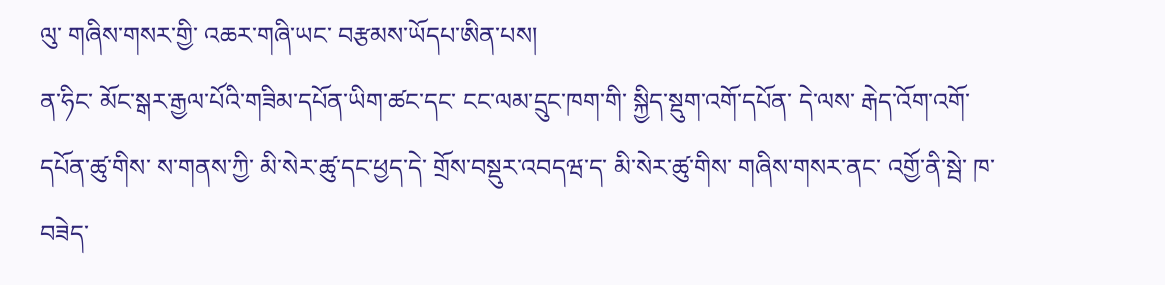ལུ་ གཞིས་གསར་གྱི་ འཆར་གཞི་ཡང་ བརྩམས་ཡོདཔ་ཨིན་པས།
ན་ཧིང་ མོང་སྒར་རྒྱལ་པོའི་གཟིམ་དཔོན་ཡིག་ཚང་དང་ ངང་ལམ་དྲུང་ཁག་གི་ སྐྱིད་སྡུག་འགོ་དཔོན་ དེ་ལས་ རྒེད་འོག་འགོ་དཔོན་ཚུ་གིས་ ས་གནས་ཀྱི་ མི་སེར་ཚུ་དང་ཕྱད་དེ་ གྲོས་བསྡུར་འབདཝ་ད་ མི་སེར་ཚུ་གིས་ གཞིས་གསར་ནང་ འགྱོ་ནི་སྦེ་ ཁ་བཟེད་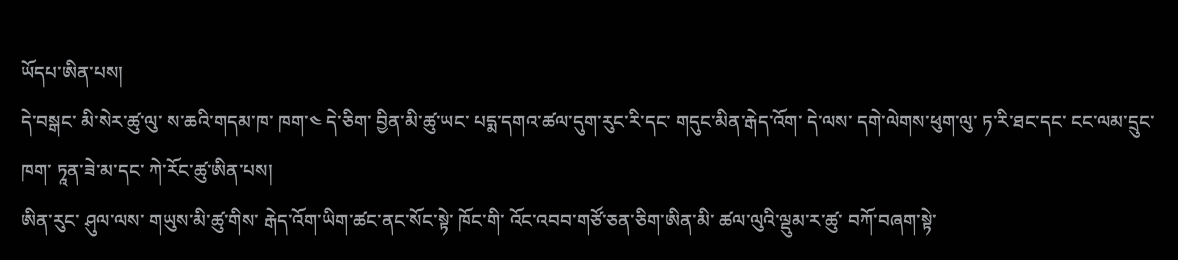ཡོདཔ་ཨིན་པས།
དེ་བསྒང་ མི་སེར་ཚུ་ལུ་ ས་ཆའི་གདམ་ཁ་ ཁག་༤ དེ་ཅིག་ བྱིན་མི་ཚུ་ཡང་ པདྨ་དགའ་ཚལ་དུག་རུང་རི་དང་ གདུང་མིན་རྒེད་འོག་ དེ་ལས་ དགེ་ལེགས་ཕུག་ལུ་ ཏ་རི་ཐང་དང་ ངང་ལམ་དྲུང་ཁག་ ཏཱན་ཟེ་མ་དང་ ཀེ་རོང་ཚུ་ཨིན་པས།
ཨིན་རུང་ ཤུལ་ལས་ གཡུས་མི་ཚུ་གིས་ རྒེད་འོག་ཡིག་ཚང་ནང་སོང་སྟེ་ ཁོང་གི་ འོང་འབབ་གཙོ་ཅན་ཅིག་ཨིན་མི་ ཚལ་ལུའི་ལྡུམ་ར་ཚུ་ བཀོ་བཞག་སྟེ་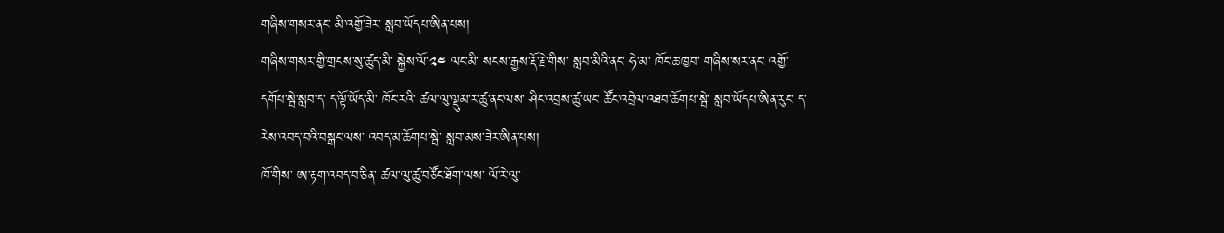གཞིས་གསར་ནང་ མི་འགྱོ་ཟེར་ སླབ་ཡོདཔ་ཨིན་པས།
གཞིས་གསར་གྱི་གྲངས་སུ་ཚུད་མི་ སྐྱེས་ལོ་༢༤ ལང་མི་ སངས་རྒྱས་རྡོ་རྗེ་གིས་ སླབ་མིའི་ནང་ ཧེ་མ་ ཁོང་ཆ་ཁྱབ་ གཞིས་སར་ནང་ འགྱོ་དགོཔ་སྦེ་སླབ་ད་ ད་ལྟོ་ཡོད་མི་ ཁོང་རའི་ ཚལ་ལུ་ལྡུམ་ར་ཚུ་ནང་ལས་ ཤིང་འབྲས་ཚུ་ཡང་ ཚོང་འབྲེལ་འཐབ་ཆོགཔ་སྦེ་ སླབ་ཡོདཔ་ཨིན་རུང་ ད་རེས་འབད་བའི་བསྒང་ལས་ འབད་མ་ཆོགཔ་སྦེ་ སླབ་མས་ཟེར་ཨིན་པས།
ཁོ་གིས་ ཨ་རྟག་འབད་བ་ཅིན་ ཚལ་ལུ་ཚུ་བཙོང་ཐོག་ལས་ ལོ་རེ་ལུ་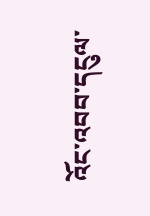འོང་འབབ་དངུལ་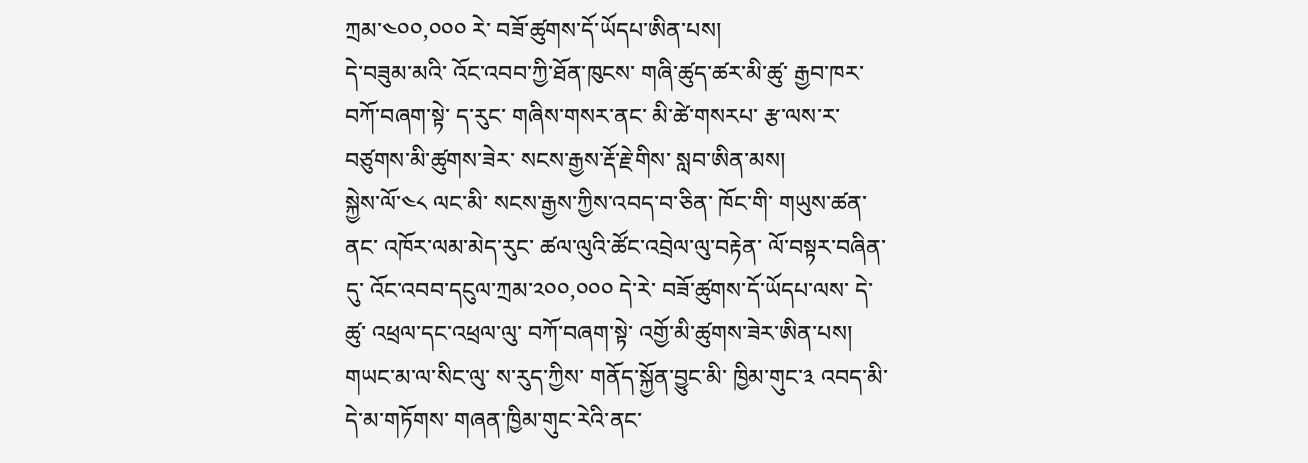ཀྲམ་༤༠༠,༠༠༠ རེ་ བཟོ་ཚུགས་དོ་ཡོདཔ་ཨིན་པས།
དེ་བཟུམ་མའི་ འོང་འབབ་ཀྱི་ཐོན་ཁུངས་ གཞི་ཚུད་ཚར་མི་ཚུ་ རྒྱབ་ཁར་བཀོ་བཞག་སྟེ་ ད་རུང་ གཞིས་གསར་ནང་ མི་ཚེ་གསརཔ་ རྩ་ལས་ར་ བཙུགས་མི་ཚུགས་ཟེར་ སངས་རྒྱས་རྡོ་རྗེ་གིས་ སླབ་ཨིན་མས།
སྐྱེས་ལོ་༤༨ ལང་མི་ སངས་རྒྱས་ཀྱིས་འབད་བ་ཅིན་ ཁོང་གི་ གཡུས་ཚན་ནང་ འཁོར་ལམ་མེད་རུང་ ཚལ་ལུའི་ཚོང་འབྲེལ་ལུ་བརྟེན་ ལོ་བསྟར་བཞིན་དུ་ འོང་འབབ་དངུལ་ཀྲམ་༢༠༠,༠༠༠ དེ་རེ་ བཟོ་ཚུགས་དོ་ཡོདཔ་ལས་ དེ་ཚུ་ འཕྲལ་དང་འཕྲལ་ལུ་ བཀོ་བཞག་སྟེ་ འགྱོ་མི་ཚུགས་ཟེར་ཨིན་པས།
གཡང་མ་ལ་སིང་ལུ་ ས་རུད་ཀྱིས་ གནོད་སྐྱོན་བྱུང་མི་ ཁྱིམ་གུང་༣ འབད་མི་དེ་མ་གཏོགས་ གཞན་ཁྱིམ་གུང་རེའི་ནང་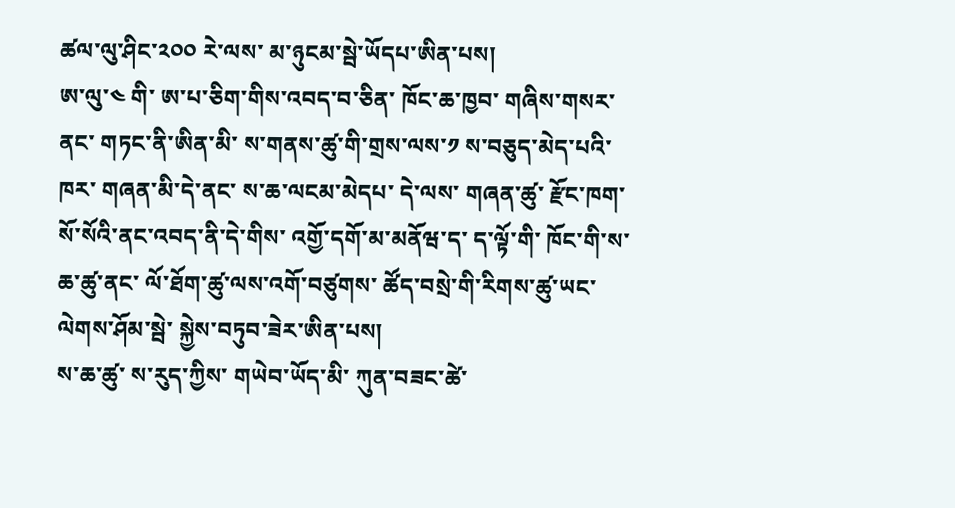ཚལ་ལུ་ཤིང་༢༠༠ རེ་ལས་ མ་ཉུངམ་སྦེ་ཡོདཔ་ཨིན་པས།
ཨ་ལུ་༤ གི་ ཨ་པ་ཅིག་གིས་འབད་བ་ཅིན་ ཁོང་ཆ་ཁྱབ་ གཞིས་གསར་ནང་ གཏང་ནི་ཨིན་མི་ ས་གནས་ཚུ་གི་གྲས་ལས་༡ ས་བཅུད་མེད་པའི་ཁར་ གཞན་མི་དེ་ནང་ ས་ཆ་ལངམ་མེདཔ་ དེ་ལས་ གཞན་ཚུ་ རྫོང་ཁག་སོ་སོའི་ནང་འབད་ནི་དེ་གིས་ འགྱོ་དགོ་མ་མནོཝ་ད་ ད་ལྟོ་གི་ ཁོང་གི་ས་ཆ་ཚུ་ནང་ ལོ་ཐོག་ཚུ་ལས་འགོ་བཙུགས་ ཚོད་བསྲེ་གི་རིགས་ཚུ་ཡང་ ལེགས་ཤོམ་སྦེ་ སྐྱེས་བཏུབ་ཟེར་ཨིན་པས།
ས་ཆ་ཚུ་ ས་རུད་ཀྱིས་ གཡེབ་ཡོད་མི་ ཀུན་བཟང་ཚེ་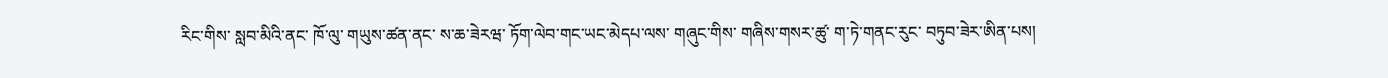རིང་གིས་ སླབ་མིའི་ནང་ ཁོ་ལུ་ གཡུས་ཚན་ནང་ ས་ཆ་ཟེརཝ་ ཏོག་ལེབ་གང་ཡང་མེདཔ་ལས་ གཞུང་གིས་ གཞིས་གསར་ཚུ་ ག་ཏེ་གནང་རུང་ བཏུབ་ཟེར་ཨིན་པས།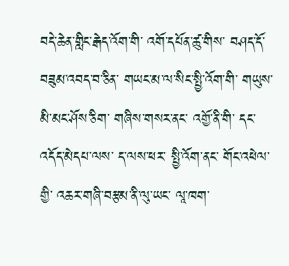བདེ་ཆེན་གླིང་རྒེད་འོག་གི་ འགོ་དཔོན་ཚུ་གིས་ བཤད་དོ་བཟུམ་འབད་བ་ཅིན་ གཡང་མ་ལ་སིང་སྤྱི་འོག་གི་ གཡུས་མི་མང་ཤོས་ཅིག་ གཞིས་གསར་ནང་ འགྱོ་ནི་གི་ དང་འདོད་མེདཔ་ལས་ ད་ལས་ཕར་ སྤྱི་འོག་ནང་ གོང་འཕེལ་གྱི་ འཆར་གཞི་བརྩམ་ནི་ལུ་ཡང་ ལཱ་ཁག་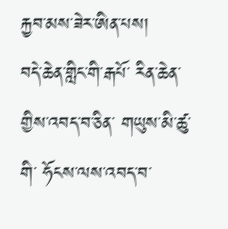རྐྱབ་མས་ཟེར་ཨིན་པས།
བདེ་ཆེན་གླིང་གི་རྒཔོ་ རིན་ཆེན་གྱིས་འབད་བ་ཅིན་ གཡུས་མི་ཚུ་གི་ ཧོངས་ལས་འབད་བ་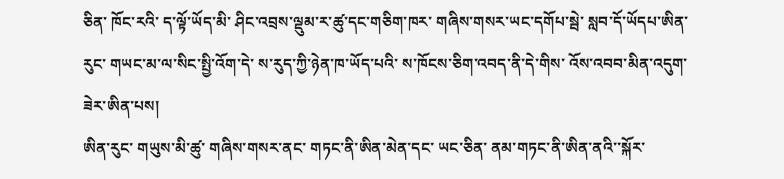ཅིན་ ཁོང་རའི་ ད་ལྟོ་ཡོད་མི་ ཤིང་འབྲས་ལྡུམ་ར་ཚུ་དང་གཅིག་ཁར་ གཞིས་གསར་ཡང་དགོཔ་སྦེ་ སླབ་དོ་ཡོདཔ་ཨིན་རུང་ གཡང་མ་ལ་སིང་སྤྱི་འོག་དེ་ ས་རུད་ཀྱི་ཉེན་ཁ་ཡོད་པའི་ ས་ཁོངས་ཅིག་འབད་ནི་དེ་གིས་ འོས་འབབ་མིན་འདུག་ཟེར་ཨིན་པས།
ཨིན་རུང་ གཡུས་མི་ཚུ་ གཞིས་གསར་ནང་ གཏང་ནི་ཨིན་མེན་དང་ ཡང་ཅིན་ ནམ་གཏང་ནི་ཨིན་ནའི་་སྐོར་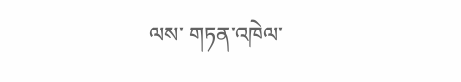ལས་ གཏན་འཁེལ་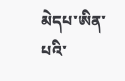མེདཔ་ཨིན་པའི་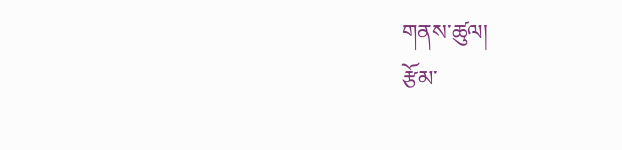གནས་ཚུལ།
རྩོམ་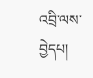འབྲི་ལས་བྱེདཔ།